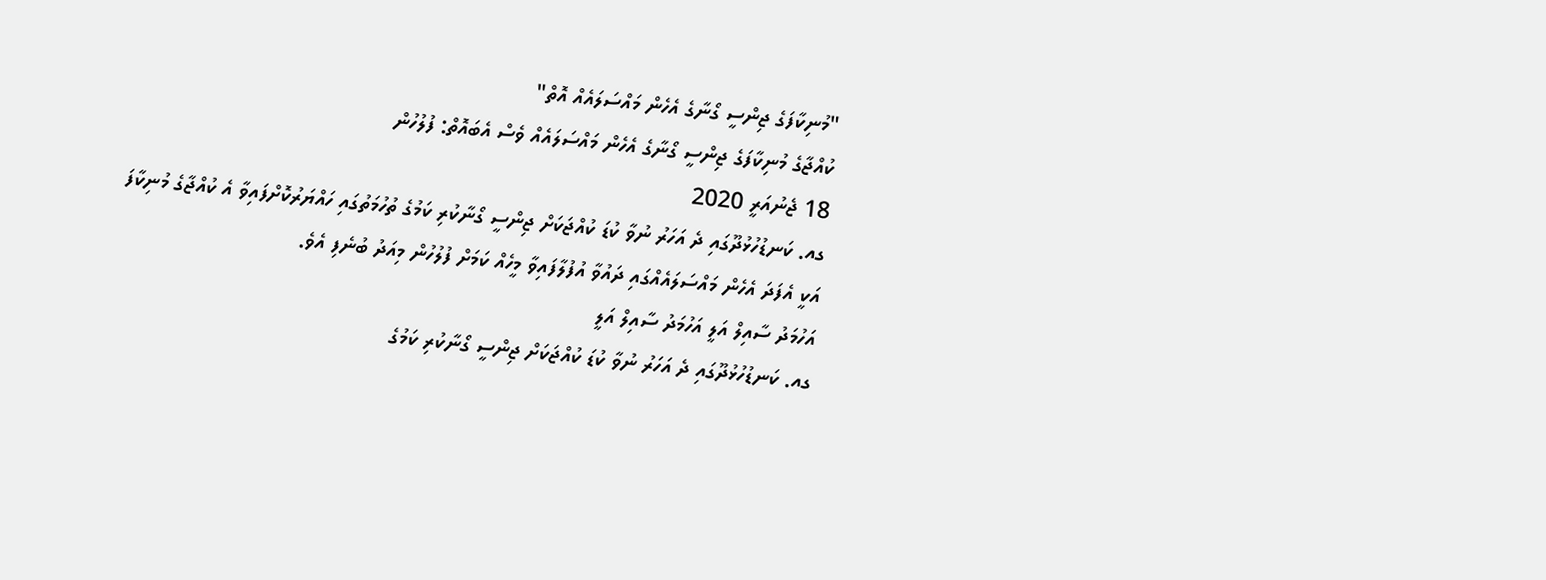"މުނިކާފަގެ ޖިންސީ ގޯނާގެ އެހެން މައްސަލައެއް އޮތް"
ކުއްޖާގެ މުނިކާފަގެ ޖިންސީ ގޯނާގެ އެހެން މައްސަލައެއް ވެސް އެބައޮތް: ފުލުހުން
18 ޖެނުއަރީ 2020
ގއ. ކަނޑުހުޅުދޫގައި ދެ އަހަރު ނުވާ ކުޑަ ކުއްޖަކަށް ޖިންސީ ގޯނާކުރި ކަމުގެ ތުހުމަތުގައި ހައްޔަރުކޮށްފައިވާ އެ ކުއްޖާގެ މުނިކާފަ އަކީ އެފަދަ އެހެން މައްސަލައެއްގައި ދައުވާ އުފުލާފައިވާ މީހެއް ކަމަށް ފުލުހުން މިއަދު ބުނެފި އެވެ.
އަހުމަދު ސާއިލް އަލީ އަހުމަދު ސާއިލް އަލީ
ގއ. ކަނޑުހުޅުދޫގައި ދެ އަހަރު ނުވާ ކުޑަ ކުއްޖަކަށް ޖިންސީ ގޯނާކުރި ކަމުގެ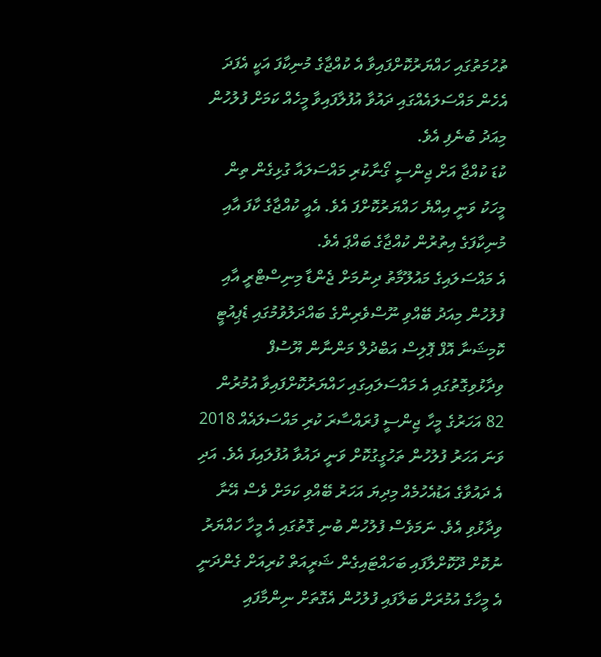ތުހުމަތުގައި ހައްޔަރުކޮށްފައިވާ އެ ކުއްޖާގެ މުނިކާފަ އަކީ އެފަދަ އެހެން މައްސަލައެއްގައި ދައުވާ އުފުލާފައިވާ މީހެއް ކަމަށް ފުލުހުން މިއަދު ބުނެފި އެވެ.
ކުޑަ ކުއްޖާ އަށް ޖިންސީ ގޯނާކުރި މައްސަލައާ ގުޅިގެން ތިން މީހަކު ވަނީ އިއްޔެ ހައްޔަރުކޮށްފަ އެވެ. އެއީ ކުއްޖާގެ ކާފަ އާއި މުނިކާފަގެ އިތުރުން ކުއްޖާގެ ބައްޕަ އެވެ.
އެ މައްސަލައިގެ މައުލޫމާތު ދިނުމަށް ޖެންޑާ މިނިސްޓްރީ އާއި ފުލުހުން މިއަދު ބޭއްވި ނޫސްވެރިންގެ ބައްދަލުވުމުގައި ޑެޕިއުޓީ ކޮމިޝަނާ އޮފް ޕޮލިސް އަބްދުލް މަންނާން ޔޫސުފް ވިދާޅުވިގޮތުގައި އެ މައްސަލައިގައި ހައްޔަރުކޮށްފައިވާ އުމުރުން 82 އަހަރުގެ މީހާ ޖިންސީ ފުރައްސާރަ ކުރި މައްސަލައެއް 2018 ވަނަ އަހަރު ފުލުހުން ތަހުގީގުކޮށް ވަނީ ދައުވާ އުފުލައިފަ އެވެ. އަދި އެ ދައުވާގެ އަޑުއެހުމެއް މިދިޔަ އަހަރު ބޭއްވި ކަމަށް ވެސް އޭނާ ވިދާޅުވި އެވެ. ނަމަވެސް ފުލުހުން ބުނި ގޮތުގައި އެ މީހާ ހައްޔަރު ނުކޮށް ދޫކޮށްލާފައި ބަހައްޓައިގެން ޝަރީއަތް ކުރިއަށް ގެންދަނީ އެ މީހާގެ އުމުރަށް ބަލާފައި ފުލުހުން އެގޮތަށް ނިންމާފައި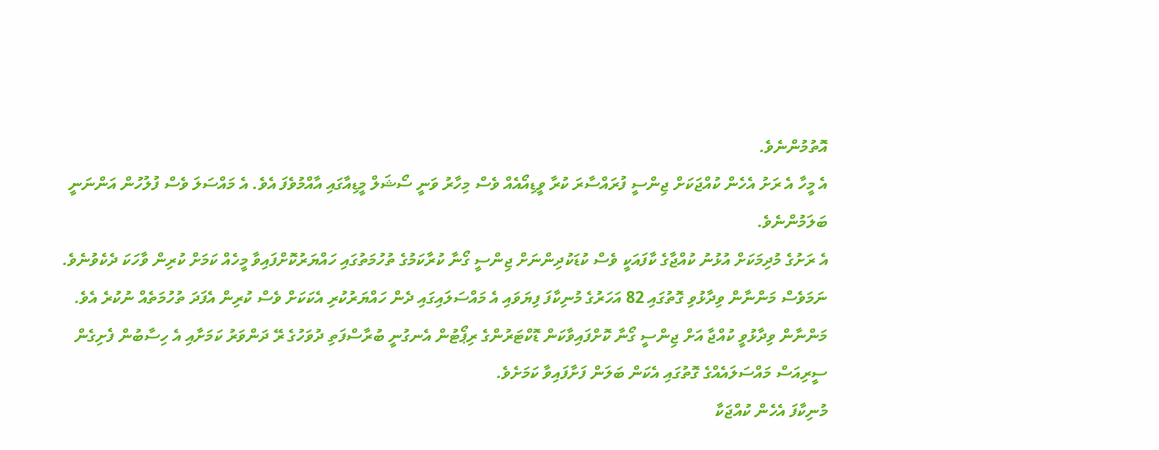އޮތުމުންނެވެ.
އެ މީހާ އެ ރަށު އެހެން ކުއްޖަކަށް ޖިންސީ ފުރައްސާރަ ކުރާ ވީޑިއޯއެއް ވެސް މިހާރު ވަނީ ސޯޝަލް މީޑިއާގައި އާއްމުވެފަ އެވެ. އެ މައްސަލަ ވެސް ފުލުހުން އަންނަނީ ބަލަމުންނެވެ.
އެ ރަށުގެ މުދިމަކަށް އުޅުނު ކުއްޖާގެ ކާފައަކީ ވެސް ކުޑަކުދިންނަށް ޖިންސީ ގޯނާ ކުރާކަމުގެ ތުހުމަތުގައި ހައްޔަރުކޮށްފައިވާ މީހެއް ކަމަށް ކުރިން ވާހަކަ ދެކެވުނެވެ.
ނަމަވެސް މަންނާން ވިދާޅުވި ގޮތުގައި 82 އަހަރުގެ މުނިކާފަ ފިޔަވައި އެ މައްސަލައިގައި ދެން ހައްޔަރުކުރި އެކަކަށް ވެސް ކުރިން އެފަދަ ތުހުމަތެއް ނުކުރެ އެވެ.
މަންނާން ވިދާޅުވީ ކުއްޖާ އަށް ޖިންސީ ގޯނާ ކޮށްފައިވާކަން ޑޮކްޓަރުންގެ ރިޕޯޓުން އެނގުނީ ބުރާސްފަތި ދުވަހުގެ ރޭ ދަންވަރު ކަމަށާއި އެ ހިސާބުން ފެށިގެން ސީރިއަސް މައްސަލައެއްގެ ގޮތުގައި އެކަން ބަލަން ފަށާފައިވާ ކަމަށެވެ.
މުނިކާފަ އެހެން ކުއްޖަކާ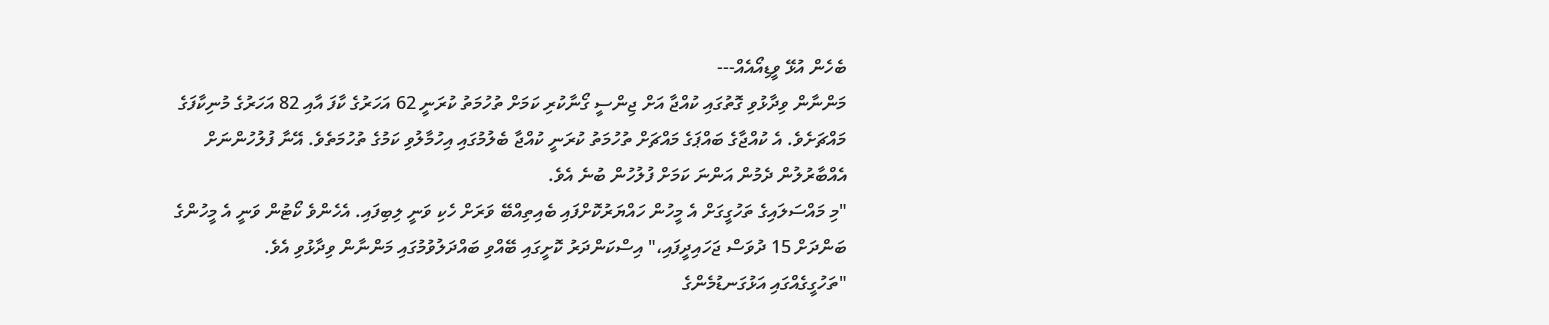ބެހެން އުޅޭ ވީޑިއޯއެއް---
މަންނާން ވިދާޅުވި ގޮތުގައި ކުއްޖާ އަށް ޖިންސީ ގޯނާކުރި ކަމަށް ތުހުމަތު ކުރަނީ 62 އަހަރުގެ ކާފަ އާއި 82 އަހަރުގެ މުނިކާފަގެ މައްޗަށެވެ. އެ ކުއްޖާގެ ބައްޕަގެ މައްޗަށް ތުހުމަތު ކުރަނީ ކުއްޖާ ބެލުމުގައި އިހުމާލުވި ކަމުގެ ތުހުމަތެވެ. އޭނާ ފުލުހުންނަށް އެއްބާރުލުން ދެމުން އަންނަ ކަމަށް ފުލުހުން ބުނެ އެވެ.
"މި މައްސަލައިގެ ތަހުގީގަށް އެ މީހުން ހައްޔަރުކޮށްފައި ބެއިތިއްބޭ ވަރަށް ހެކި ވަނީ ލިބިފައި. އެހެންވެ ކޯޓުން ވަނީ އެ މީހުންގެ ބަންދަށް 15 ދުވަސް ޖަހައިދީފައި،" އިސްކަންދަރު ކޮށީގައި ބޭއްވި ބައްދަލުވުމުގައި މަންނާން ވިދާޅުވި އެވެ.
"ތަހުގީގެއްގައި އަޅުގަނޑުމެންގެ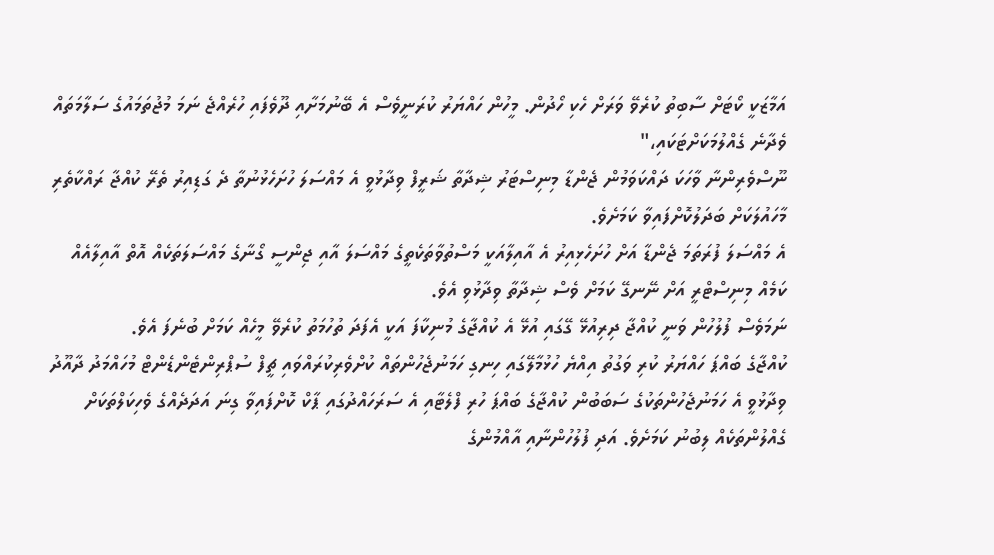އަމާޒަކީ ކޯޓަށް ސާބިތު ކުރެވޭ ވަރަށް ހެކި ހޯދުން. މީހުން ހައްޔަރު ކުރަނީވެސް އެ ބޭނުމަށާއި ދޫވެފައި ހުރެއްޖެ ނަމަ މުޖުތަމައުގެ ސަލާމަތައް ވެދާނެ ގެއްލުމަކަށްޓަކައި،"
ނޫސްވެރިންނާ ވާހަކަ ދައްކަވަމުން ޖެންޑާ މިނިސްޓަރު ޝިދާތާ ޝަރީފް ވިދާޅުވީ އެ މައްސަލަ ހުށަހެޅުނުތާ ދެ ގަޑިއިރު ތެރޭ ކުއްޖާ ރައްކާތެރި މާހައުލަކަށް ބަދަލުކޮށްފައިވާ ކަމަށެވެ.
އެ މައްސަލަ ފުރަތަމަ ޖެންޑާ އަށް ހުށަހެޅިއިރު އެ އާއިލާއަކީ މަސްތުވާތަކެތީގެ މައްސަލަ އާއި ޖިންސީ ގޯނާގެ މައްސަލަތަކެއް އޮތް އާއިލާއެއް ކަމެއް މިނިސްޓްރީ އަށް ނޭނގޭ ކަމަށް ވެސް ޝިދާތާ ވިދާޅުވި އެވެ.
ނަމަވެސް ފުލުހުން ވަނީ ކުއްޖާ ދިރިއުޅޭ ގޭގައި އުޅޭ އެ ކުއްޖާގެ މުނިކާފަ އަކީ އެފަދަ ތުހުމަތު ކުރެވޭ މީހެއް ކަމަށް ބުނެފަ އެވެ.
ކުއްޖާގެ ބައްޕަ ހައްޔަރު ކުރި ވަގުތު އިއްޔެ ހުޅުމާލޭގައި ހިނގި ހަމަނުޖެހުންތައް ކުށްވެރިކުރައްވައި ޗީފް ސުޕްރިންޓެންޑެންޓް މުހައްމަދު ދާއޫދު ވިދާޅުވީ އެ ހަމަނުޖެހުންތަކުގެ ސަބަބުން ކުއްޖާގެ ބައްޕަ ހުރި ފްލެޓާއި އެ ސަރަހައްދުގައި ޕާކް ކޮށްފައިވާ ގިނަ އަދަދެއްގެ ވެހިކަލްތަކަށް ގެއްލުންތަކެއް ލިބުނު ކަމަށެވެ. އަދި ފުލުހުންނާއި އާއްމުންގެ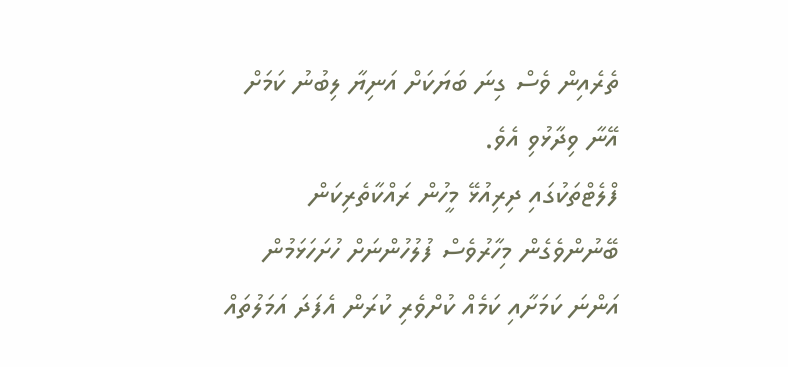ތެރެއިން ވެސް ގިނަ ބަޔަކަށް އަނިޔާ ލިބުނު ކަމަށް އޭނާ ވިދާޅުވި އެވެ.
ފްލެޓްތަކުގައި ދިރިއުޅޭ މީހުން ރައްކާތެރިކަން ބޭނުންވެގެން މިހާރުވެސް ފުލުހުންނަށް ހުށަހަޅަމުން އަންނަ ކަމަށާއި ކަމެއް ކުށްވެރި ކުރަން އެފަދަ އަމަލުތައް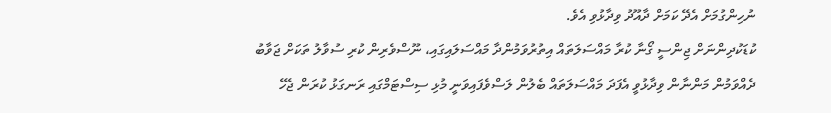ނުހިންގުމަށް އެދޭ ކަމަށް ދާއޫދު ވިދާޅުވި އެވެ.
ކުޑަކުދިންނަށް ޖިންސީ ގޯނާ ކުރާ މައްސަލަތައް އިތުރުވަމުންދާ މައްސަލައިގައި، ނޫސްވެރިން ކުރި ސުވާލު ތަކަށް ޖަވާބު ދެއްވަމުން މަންނާން ވިދާޅުވީ އެފަދަ މައްސަލަތައް ބެލުން ލަސްވެފައިވަނީ މުޅި ސިސްޓަމްގައި ރަނގަޅު ކުރަން ޖެހޭ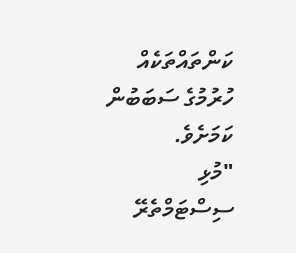ކަންތައްތަކެއް ހުރުމުގެ ސަބަބުން ކަމަށެވެ.
"މުޅި ސިސްޓަމްތެރޭ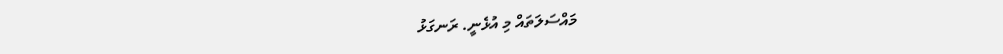މައްސަލަތައް މި އުޅެނީ. ރަނގަޅު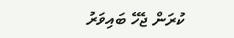ކުރަން ޖެހޭ ބައިވަރު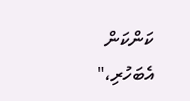ކަންކަން އެބަހުރި،"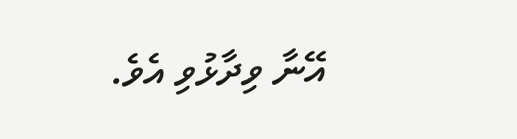އޭނާ ވިދާޅުވި އެވެ.